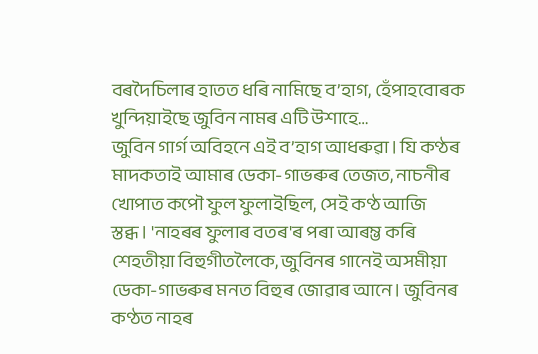বৰদৈচিলাৰ হাতত ধৰি নামিছে ব’হাগ, হেঁপাহবোৰক খুন্দিয়াইছে জুবিন নামৰ এটি উশাহে…
জুবিন গাৰ্গ অবিহনে এই ব’হাগ আধৰুৱা। যি কণ্ঠৰ মাদকতাই আমাৰ ডেকা-গাভৰুৰ তেজত, নাচনীৰ খোপাত কপৌ ফুল ফুলাইছিল, সেই কণ্ঠ আজি স্তব্ধ। 'নাহৰৰ ফুলাৰ বতৰ'ৰ পৰা আৰম্ভ কৰি শেহতীয়া বিহুগীতলৈকে, জুবিনৰ গানেই অসমীয়া ডেকা-গাভৰুৰ মনত বিহুৰ জোৱাৰ আনে। জুবিনৰ কণ্ঠত নাহৰ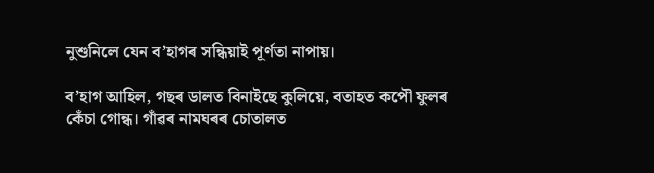নুশুনিলে যেন ব’হাগৰ সন্ধিয়াই পূৰ্ণতা নাপায়।

ব’হাগ আহিল, গছৰ ডালত বিনাইছে কুলিয়ে, বতাহত কপৌ ফুলৰ কেঁচা গোন্ধ। গাঁৱৰ নামঘৰৰ চোতালত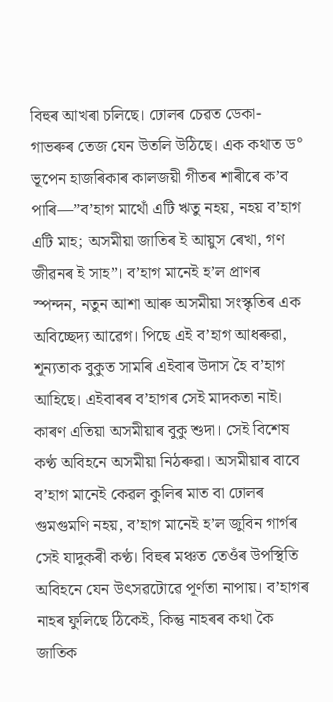বিহুৰ আখৰা চলিছে। ঢোলৰ চেৱত ডেকা-গাভৰুৰ তেজ যেন উতলি উঠিছে। এক কথাত ড° ভূপেন হাজৰিকাৰ কালজয়ী গীতৰ শাৰীৰে ক’ব পাৰি—”ব’হাগ মাথোঁ এটি ঋতু নহয়, নহয় ব’হাগ এটি মাহ; অসমীয়া জাতিৰ ই আয়ুস ৰেখা, গণ জীৱনৰ ই সাহ”। ব’হাগ মানেই হ’ল প্ৰাণৰ স্পন্দন, নতুন আশা আৰু অসমীয়া সংস্কৃতিৰ এক অবিচ্ছেদ্য আৱেগ। পিছে এই ব’হাগ আধৰুৱা, শূন্যতাক বুকুত সামৰি এইবাৰ উদাস হৈ ব’হাগ আহিছে। এইবাৰৰ ব’হাগৰ সেই মাদকতা নাই। কাৰণ এতিয়া অসমীয়াৰ বুকু শুদা। সেই বিশেষ কণ্ঠ অবিহনে অসমীয়া নিঠৰুৱা। অসমীয়াৰ বাবে ব’হাগ মানেই কেৱল কুলিৰ মাত বা ঢোলৰ গুমগুমণি নহয়, ব’হাগ মানেই হ’ল জুবিন গাৰ্গৰ সেই যাদুকৰী কণ্ঠ। বিহুৰ মঞ্চত তেওঁৰ উপস্থিতি অবিহনে যেন উৎসৱটোৱে পূৰ্ণতা নাপায়। ব’হাগৰ নাহৰ ফুলিছে ঠিকেই, কিন্তু নাহৰৰ কথা কৈ জাতিক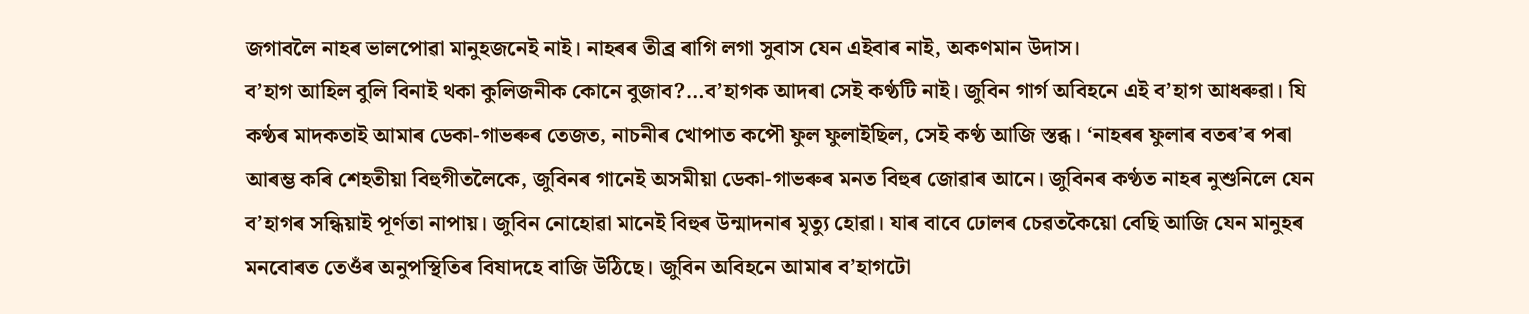জগাবলৈ নাহৰ ভালপোৱা মানুহজনেই নাই। নাহৰৰ তীব্ৰ ৰাগি লগা সুবাস যেন এইবাৰ নাই, অকণমান উদাস।
ব’হাগ আহিল বুলি বিনাই থকা কুলিজনীক কোনে বুজাব?…ব’হাগক আদৰা সেই কণ্ঠটি নাই। জুবিন গাৰ্গ অবিহনে এই ব’হাগ আধৰুৱা। যি কণ্ঠৰ মাদকতাই আমাৰ ডেকা-গাভৰুৰ তেজত, নাচনীৰ খোপাত কপৌ ফুল ফুলাইছিল, সেই কণ্ঠ আজি স্তব্ধ। ‘নাহৰৰ ফুলাৰ বতৰ’ৰ পৰা আৰম্ভ কৰি শেহতীয়া বিহুগীতলৈকে, জুবিনৰ গানেই অসমীয়া ডেকা-গাভৰুৰ মনত বিহুৰ জোৱাৰ আনে। জুবিনৰ কণ্ঠত নাহৰ নুশুনিলে যেন ব’হাগৰ সন্ধিয়াই পূৰ্ণতা নাপায়। জুবিন নোহোৱা মানেই বিহুৰ উন্মাদনাৰ মৃত্যু হোৱা। যাৰ বাবে ঢোলৰ চেৱতকৈয়ো বেছি আজি যেন মানুহৰ মনবোৰত তেওঁৰ অনুপস্থিতিৰ বিষাদহে বাজি উঠিছে। জুবিন অবিহনে আমাৰ ব’হাগটো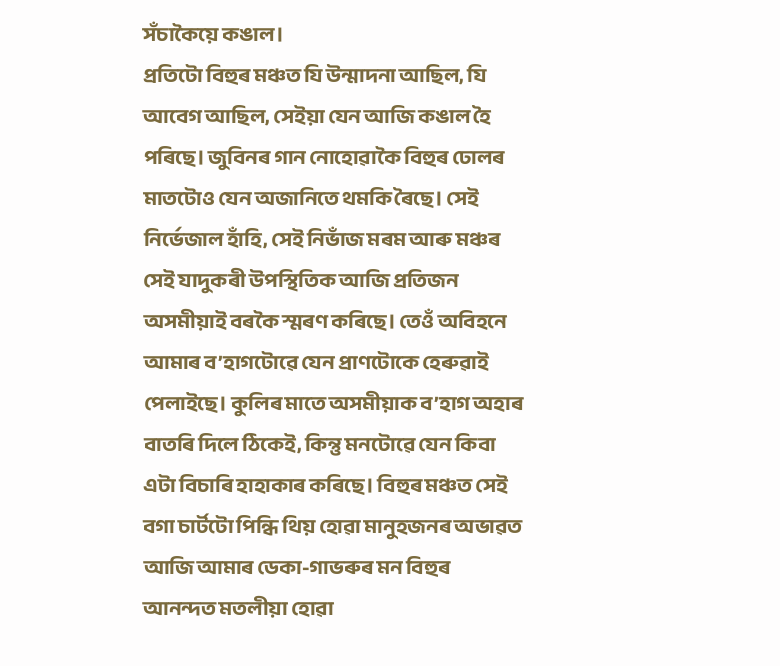সঁচাকৈয়ে কঙাল।
প্ৰতিটো বিহুৰ মঞ্চত যি উন্মাদনা আছিল, যি আবেগ আছিল, সেইয়া যেন আজি কঙাল হৈ পৰিছে। জুবিনৰ গান নোহোৱাকৈ বিহুৰ ঢোলৰ মাতটোও যেন অজানিতে থমকি ৰৈছে। সেই নিৰ্ভেজাল হাঁহি, সেই নিভাঁজ মৰম আৰু মঞ্চৰ সেই যাদুকৰী উপস্থিতিক আজি প্ৰতিজন অসমীয়াই বৰকৈ স্মৰণ কৰিছে। তেওঁ অবিহনে আমাৰ ব’হাগটোৱে যেন প্ৰাণটোকে হেৰুৱাই পেলাইছে। কুলিৰ মাতে অসমীয়াক ব’হাগ অহাৰ বাতৰি দিলে ঠিকেই, কিন্তু মনটোৱে যেন কিবা এটা বিচাৰি হাহাকাৰ কৰিছে। বিহুৰ মঞ্চত সেই বগা চাৰ্টটো পিন্ধি থিয় হোৱা মানুহজনৰ অভাৱত আজি আমাৰ ডেকা-গাভৰুৰ মন বিহুৰ আনন্দত মতলীয়া হোৱা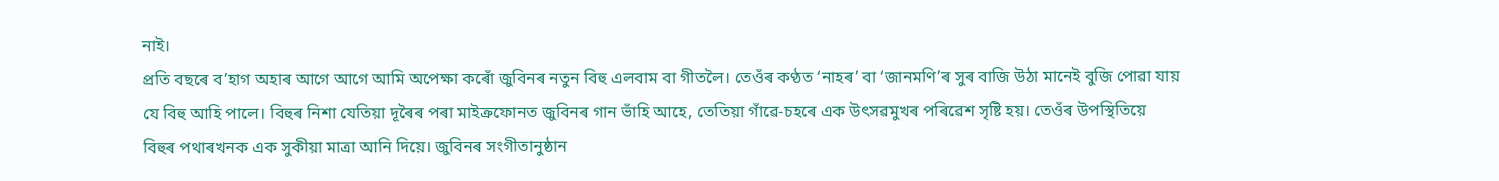নাই।
প্ৰতি বছৰে ব’হাগ অহাৰ আগে আগে আমি অপেক্ষা কৰোঁ জুবিনৰ নতুন বিহু এলবাম বা গীতলৈ। তেওঁৰ কণ্ঠত ‘নাহৰ’ বা ‘জানমণি’ৰ সুৰ বাজি উঠা মানেই বুজি পোৱা যায় যে বিহু আহি পালে। বিহুৰ নিশা যেতিয়া দূৰৈৰ পৰা মাইক্ৰফোনত জুবিনৰ গান ভাঁহি আহে, তেতিয়া গাঁৱে-চহৰে এক উৎসৱমুখৰ পৰিৱেশ সৃষ্টি হয়। তেওঁৰ উপস্থিতিয়ে বিহুৰ পথাৰখনক এক সুকীয়া মাত্ৰা আনি দিয়ে। জুবিনৰ সংগীতানুষ্ঠান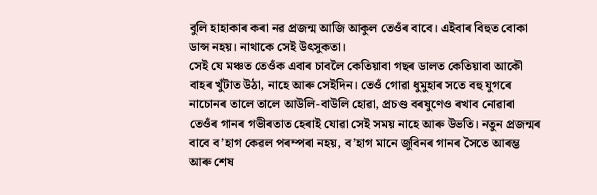বুলি হাহাকাৰ কৰা নৱ প্ৰজন্ম আজি আকুল তেওঁৰ বাবে। এইবাৰ বিহুত বোকা ডান্স নহয়। নাথাকে সেই উৎসুকতা।
সেই যে মঞ্চত তেওঁক এবাৰ চাবলৈ কেতিয়াবা গছৰ ডালত কেতিয়াবা আকৌ বাহৰ খুঁটাত উঠা, নাহে আৰু সেইদিন। তেওঁ গোৱা ধুমুহাৰ সতে বহু যুগৰে নাচোনৰ তালে তালে আউলি-বাউলি হোৱা, প্ৰচণ্ড বৰষুণেও ৰখাব নোৱাৰা তেওঁৰ গানৰ গভীৰতাত হেৰাই যোৱা সেই সময় নাহে আৰু উভতি। নতুন প্ৰজন্মৰ বাবে ব’হাগ কেৱল পৰম্পৰা নহয়, ব’হাগ মানে জুবিনৰ গানৰ সৈতে আৰম্ভ আৰু শেষ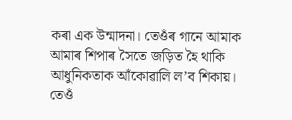কৰা এক উন্মাদনা। তেওঁৰ গানে আমাক আমাৰ শিপাৰ সৈতে জড়িত হৈ থাকি আধুনিকতাক আঁকোৱালি ল’ব শিকায়। তেওঁ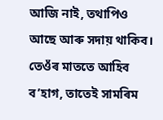আজি নাই, তথাপিও আছে আৰু সদায় থাকিব। তেওঁৰ মাততে আহিব ব’হাগ, তাতেই সামৰিম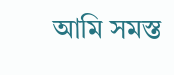আমি সমস্ত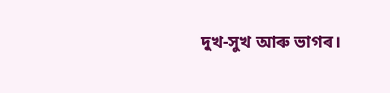দুখ-সুখ আৰু ভাগৰ।